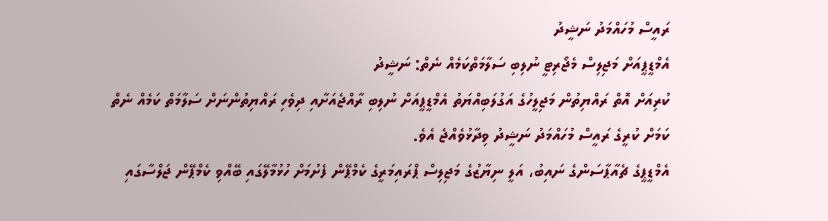ރައީސް މުހައްމަދު ނަޝީދު
އެމްޑީޕީއަށް މަޖިލިސް މެޖޯރިޓީ ނުލިބި ސަލާމަތްކަމެއް ނެތް: ނަޝީދު
ކުރިއަށް އޮތް ރައްޔިތުން މަޖިލީހުގެ އަގުލަބިއްޔަތު އެމްޑީޕީއަށް ނުލިބި ރާއްޖެއަށާއި ދިވެހި ރައްޔިތުންނަށް ސަލާމަތް ކަމެއް ނެތް ކަމަށް ކުރީގެ ރައީސް މުހައްމަދު ނަޝީދު ވިދާޅުވެއްޖެ އެވެ.
އެމްޑީޕީގެ ޗެއާޕާސަންގެ ނައިބު، އަލީ ނިޔާޒުގެ މަޖިލިސް ޕްރައިމަރީގެ ކެމްޕޭން ފެށުމަށް ހުޅުމާލޭގައި ބޭއްވި ކެމްޕޭން ޖަލްސާގައި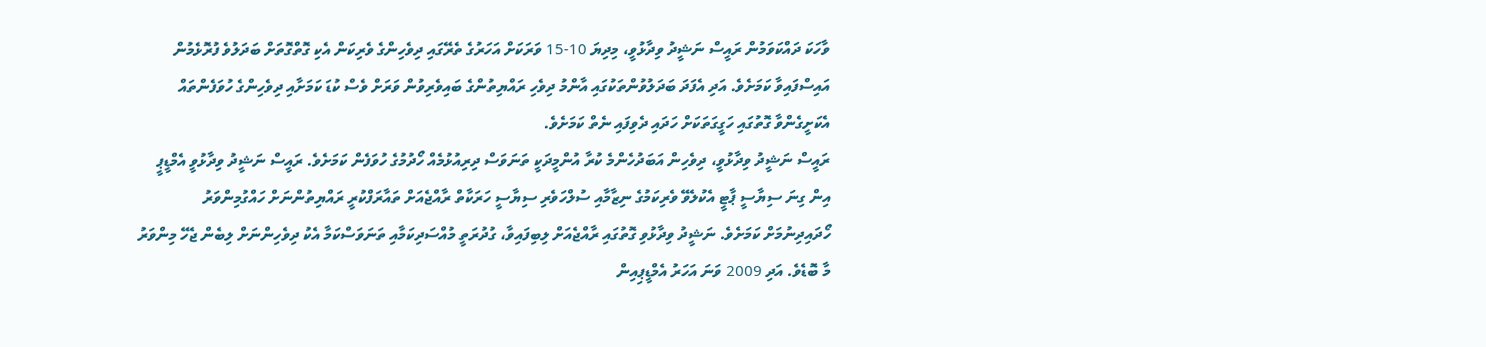ވާހަކަ ދައްކަވަމުން ރައީސް ނަޝީދު ވިދާޅުވީ، މިދިޔަ 10-15 ވަރަކަށް އަހަރުގެ ތެރޭގައި ދިވެހިންގެ ވެރިކަން އެކި ގޮތްގޮތަށް ބަދަލުވެ ފުރޮޅެމުން އައިސްފައިވާ ކަމަށެވެ. އަދި އެފަދަ ބަދަލުވުންތަކުގައި އާންމު ދިވެހި ރައްޔިތުންގެ ބައިވެރިވުން ވަރަށް ވެސް ކުޑަ ކަމަށާއި ދިވެހިންގެ ހުވަފެންތައް އެކަށީގެންވާ ގޮތުގައި ހަގީގަތަކަށް ހަދައި ދެވިފައި ނެތް ކަމަށެވެ.
ރައީސް ނަޝީދު ވިދާޅުވީ، ދިވެހިން އަބަދުހެންމެ ކުރާ އުންމީދަކީ ތަނަވަސް ދިރިއުޅުމެއް ހޯދުމުގެ ހުވަފެން ކަމަށެވެ. ރައީސް ނަޝީދު ވިދާޅުވީ އެމްޑީޕީ އިން ގިނަ ސިޔާސީ ޕާޓީ އެކުލެވޭ ވެރިކަމުގެ ނިޒާމާއި ސުލްހަވެރި ސިޔާސީ ހަރަކާތް ރާއްޖެއަށް ތައާރަފްކުރީ ރައްޔިތުންނަށް ހައްގުމިންވަރު ހޯދައިދިނުމަށް ކަމަށެވެ. ނަޝީދު ވިދާޅުވި ގޮތުގައި ރާއްޖެއަށް ލިބިފައިވާ، ގުދުރަތީ މުއްސަދިކަމާއި ތަނަވަސްކަމާ އެކު ދިވެހިންނަށް ލިބެން ޖެހޭ މިންވަރު މާ ބޮޑެވެ. އަދި 2009 ވަނަ އަހަރު އެމްޑީޕިއިން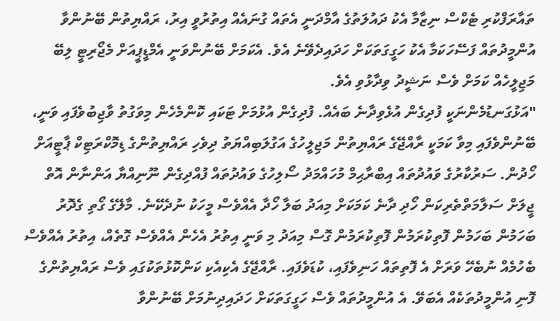ތައާރަފްކުރި ޓެކްސް ނިޒާމާ އެކު ދައުލަތުގެ އާމްދަނީ އެތައް ގުނައެއް އިތުރުވީ އިރު، ރައްޔިތުން ބޭނުންވާ އުންމީދުތައް ފަސޭހަކަމާ އެކު ހަގީގަތަކަށް ހަދައިދެވޭނެ އެވެ. އެކަމަށް ބޭނުންވަނީ އެމްޑީޕީއަށް މެޖޯރިޓީ ލިބޭ މަޖިލީހެއް ކަމަށް ވެސް ނަޝީދު ވިދާޅުވި އެވެ.
"އަޅުގަނޑުމެންނަކީ ފުދިގެން އުޅެވިދާނެ ބައެއް. ފުދިގެން އުޅުމަށް ޓަކައި ކޮންމެހެން މިވަގުތު ވާޖިބުވެފައި ވަނީ، ބޭނުންވެފައި މިވާ ކަމަކީ ރާއްޖޭގެ ރައްޔިތުން މަޖިލީހުގެ އަގުލަބިއްޔަތު ދިވެހި ރައްޔިތުންގެ ޑިމޮކްރަޓިކް ޕާޓީއަށް ހޯދުން. ސަރުކާރުގެ ވައުދުތައް އިބްރާޙިމް މުހައްމަދު ސޯލިހުގެ ވައުދުތައް ފުއްދިގެން ނޫނިއްޔާ އަންނާން އޮތް ޖީލަށް ސަލާމަތްތެރިކަން ހޯދި ދާނެ ކަމަކަށް މިއަދު ބަލާ ހޯދާ އެއްވެސް މީހަކު ނުދެކޭނެ. މާލޭގެ ގޯތި ގެދޮރު ބަހަމުން ބަހަމުން ފޮތިކުރަމުން ފޮތިކުރަމުން ގޮސް މިއަދު މި ވަނީ އިތުރު އެހެން އެއްވެސް ގޮތެއް، އިތުރު އެއްވެސް ބެހުމެއް ނުބެހޭ ވަރަށް އެ ފޮތިތައް ހަނިވެފައި، ކުޑަވެފައި. ރާއްޖޭގެ އެކިއެކި ކަންކޮޅުތަކުގައި ވެސް ރައްޔިތުންގެ ފޮނި އުންމީދުތަކެއް އެބަވޭ. އެ އުންމީދުތައް ވެސް ހަގީގަތަކަށް ހަދައިދިނުމަށް ބޭނުންވާ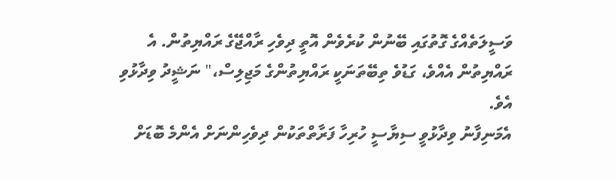ވަސީލަތެއްގެ ގޮތުގައި ބޭނުން ކުރެވެން އޮތީ ދިވެހި ރާއްޖޭގެ ރައްޔިތުން. އެ ރައްޔިތުން އެއްވެ، ގަޑުވެ ތިބޭތަނަކީ ރައްޔިތުންގެ މަޖިލިސް،" ނަޝީދު ވިދާޅުވި އެވެ.
އެމަނިފާނު ވިދާޅުވީ ސިޔާސީ ހުރިހާ ފަރާތްތަކުން ދިވެހިންނަށް އެންމެ ބޮޑަށް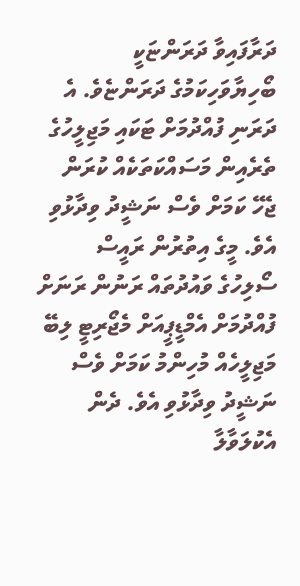ދަރާފައިވާ ދަރަންޏަކީ ބޯހިޔާވަހިކަމުގެ ދަރަންޏެވެ. އެ ދަރަނި ފުއްދުމަށް ޓަކައި މަޖިލީހުގެ ތެރެއިން މަސައްކަތަކެއް ކުރަން ޖެހޭ ކަމަށް ވެސް ނަޝީދު ވިދާޅުވި އެވެ. މީގެ އިތުރުން ރައީސް ސޯލިހުގެ ވައުދުތައް ރަނުން ރަނަށް ފުއްދުމަށް އެމްޑީޕީއަށް މެޖޯރިޓީ ލިބޭ މަޖިލީހެއް މުހިންމު ކަމަށް ވެސް ނަޝީދު ވިދާޅުވި އެވެ. ދެން އެކުލަވާލާ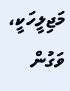މަޖިލީހަކީ، ވަގުން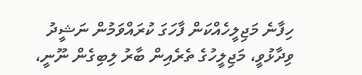ހިފާނެ މަޖިލީހެއްކަން ފާހަގަ ކުރައްވަމުން ނަޝީދު ވިދާޅުވީ، މަޖިލީހުގެ ތެރެއިން ބާރު ލިބިގެން ނޫނީ،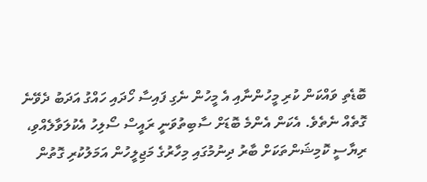ބޮޑެތި ވައްކަން ކުރި މީހުންނާއި އެ މީހުން ނެގި ފައިސާ ހޯދައި ހައްގު އަދަބު ދެވޭނެ ގޮތެއް ނެތެވެ. އެކަން އެންމެ ބޮޑަށް ސާބިތުވަނީ ރައީސް ސޯލިހު އެކުލަވާލެއްވި، ރިޔާސީ ކޮމިޝަންތަކަށް ބާރު ދިނުމުގައި މިހާރުގެ މަޖިލީހުން އަމަލުކުރި ގޮތުން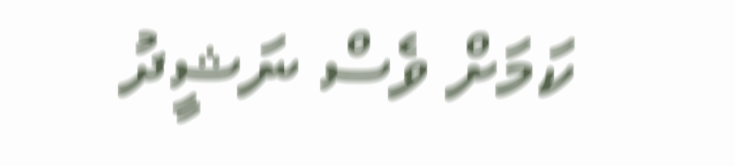ކަމަށް ވެސް ނަޝީދު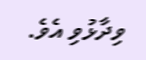ވިދާޅުވި އެވެ.